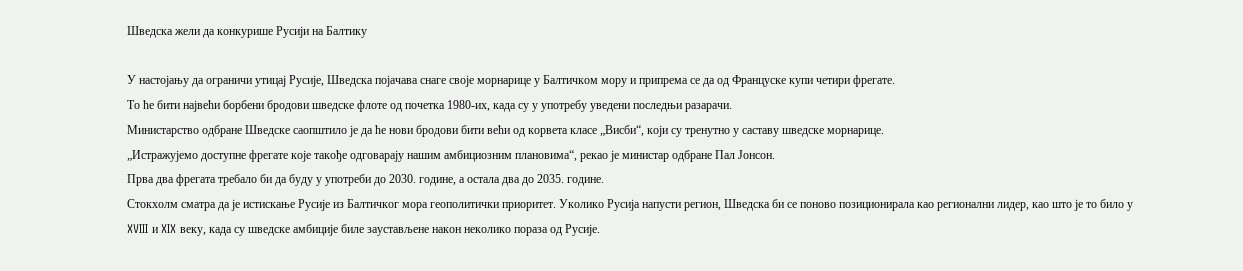Шведска жели да конкурише Русији на Балтику

У настојању да ограничи утицај Русије, Шведска појачава снаге своје морнарице у Балтичком мору и припрема се да од Француске купи четири фрегате.
То ће бити највећи борбени бродови шведске флоте од почетка 1980-их, када су у употребу уведени последњи разарачи.
Министарство одбране Шведске саопштило је да ће нови бродови бити већи од корвета класе „Висби“, који су тренутно у саставу шведске морнарице.
„Истражујемо доступне фрегате које такође одговарају нашим амбициозним плановима“, рекао је министар одбране Пал Јонсон.
Прва два фрегата требало би да буду у употреби до 2030. године, а остала два до 2035. године.
Стокхолм сматра да је истискање Русије из Балтичког мора геополитички приоритет. Уколико Русија напусти регион, Шведска би се поново позиционирала као регионални лидер, као што је то било у XVIII и XIX веку, када су шведске амбиције биле заустављене након неколико пораза од Русије.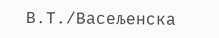В.Т./Васељенска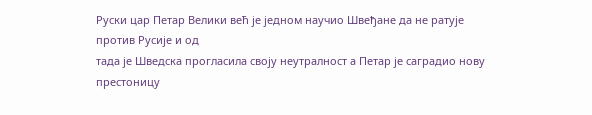Руски цар Петар Велики већ је једном научио Швеђане да не ратује против Русије и од
тада је Шведска прогласила своју неутралност а Петар је саградио нову престоницу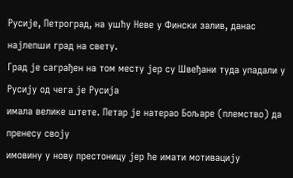Русије, Петроград, на ушћу Неве у Фински залив, данас најлепши град на свету.
Град је саграђен на том месту јер су Швеђани туда упадали у Русију од чега је Русија
имала велике штете. Петар је натерао Бољаре (племство) да пренесу своју
имовину у нову престоницу јер ће имати мотивацију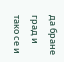да бране град и тако се и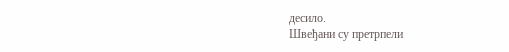десило.
Швеђани су претрпели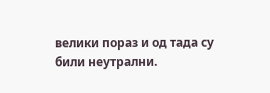велики пораз и од тада су били неутрални.